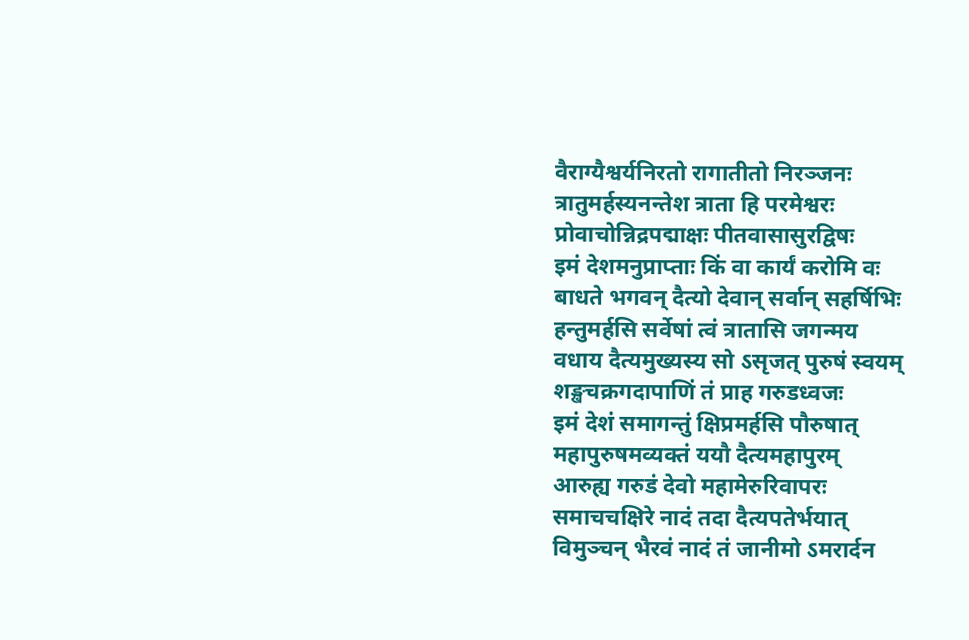वैराग्यैश्वर्यनिरतो रागातीतो निरञ्जनः
त्रातुमर्हस्यनन्तेश त्राता हि परमेश्वरः
प्रोवाचोन्निद्रपद्माक्षः पीतवासासुरद्विषः
इमं देशमनुप्राप्ताः किं वा कार्यं करोमि वः
बाधते भगवन् दैत्यो देवान् सर्वान् सहर्षिभिः
हन्तुमर्हसि सर्वेषां त्वं त्रातासि जगन्मय
वधाय दैत्यमुख्यस्य सो ऽसृजत् पुरुषं स्वयम्
शङ्खचक्रगदापाणिं तं प्राह गरुडध्वजः
इमं देशं समागन्तुं क्षिप्रमर्हसि पौरुषात्
महापुरुषमव्यक्तं ययौ दैत्यमहापुरम्
आरुह्य गरुडं देवो महामेरुरिवापरः
समाचचक्षिरे नादं तदा दैत्यपतेर्भयात्
विमुञ्चन् भैरवं नादं तं जानीमो ऽमरार्दन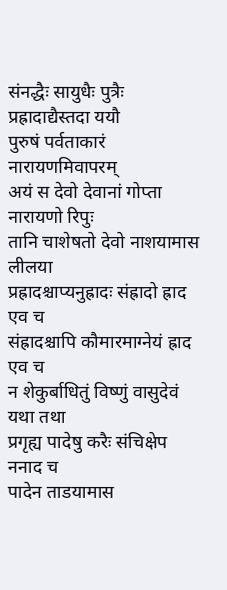संनद्धैः सायुधैः पुत्रैः प्रह्रादाद्यैस्तदा ययौ
पुरुषं पर्वताकारं नारायणमिवापरम्
अयं स देवो देवानां गोप्ता नारायणो रिपुः
तानि चाशेषतो देवो नाशयामास लीलया
प्रह्रादश्चाप्यनुह्रादः संह्रादो ह्राद एव च
संह्रादश्चापि कौमारमाग्नेयं ह्राद एव च
न शेकुर्बाधितुं विष्णुं वासुदेवं यथा तथा
प्रगृह्य पादेषु करैः संचिक्षेप ननाद च
पादेन ताडयामास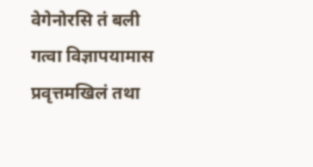वेगेनोरसि तं बली
गत्वा विज्ञापयामास प्रवृत्तमखिलं तथा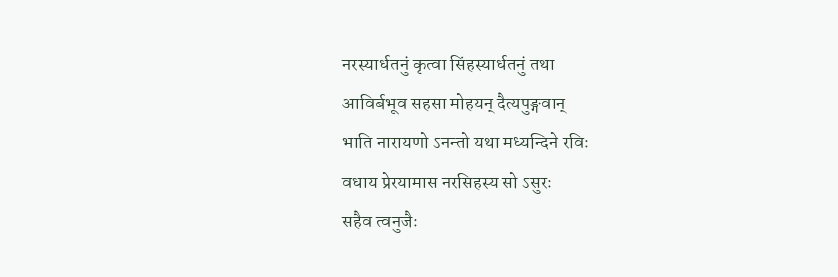नरस्यार्धतनुं कृत्वा सिंहस्यार्धतनुं तथा
आविर्बभूव सहसा मोहयन् दैत्यपुङ्गवान्
भाति नारायणो ऽनन्तो यथा मध्यन्दिने रविः
वधाय प्रेरयामास नरसिहस्य सो ऽसुरः
सहैव त्वनुजैः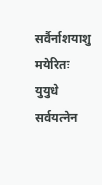सर्वैर्नाशयाशु मयेरितः
युयुधे सर्वयत्नेन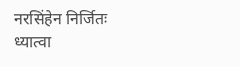नरसिंहेन निर्जितः
ध्यात्वा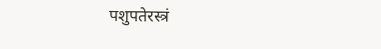पशुपतेरस्त्रं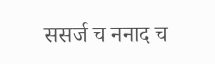ससर्ज च ननाद च